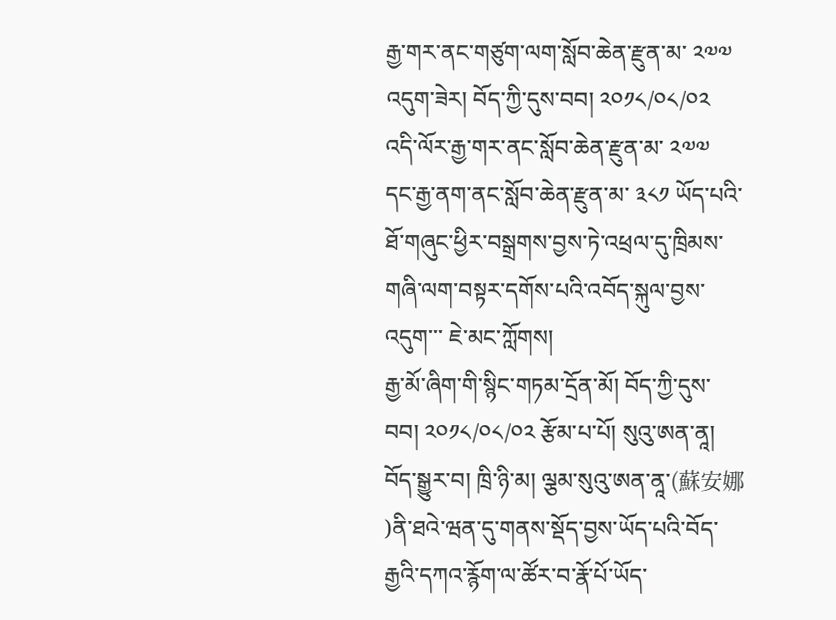རྒྱ་གར་ནང་གཙུག་ལག་སློབ་ཆེན་རྫུན་མ་ ༢༧༧ འདུག་ཟེར། བོད་ཀྱི་དུས་བབ། ༢༠༡༨/༠༨/༠༢ འདི་ལོར་རྒྱ་གར་ནང་སློབ་ཆེན་རྫུན་མ་ ༢༧༧ དང་རྒྱ་ནག་ནང་སློབ་ཆེན་རྫུན་མ་ ༣༨༡ ཡོད་པའི་ཐོ་གཞུང་ཕྱིར་བསྒྲགས་བྱས་ཏེ་འཕྲལ་དུ་ཁྲིམས་གཞི་ལག་བསྟར་དགོས་པའི་འབོད་སྐུལ་བྱས་འདུག་་་ ཇེ་མང་ཀློགས།
རྒྱ་མོ་ཞིག་གི་སྙིང་གཏམ་དྲོན་མོ། བོད་ཀྱི་དུས་བབ། ༢༠༡༨/༠༨/༠༢ རྩོམ་པ་པོ། སུའུ་ཨན་ནཱ། བོད་སྒྱུར་བ། ཁྲི་ཉི་མ། ལྕམ་སུའུ་ཨན་ནཱ་(蘇安娜 )ནི་ཐའེ་ཝན་དུ་གནས་སྡོད་བྱས་ཡོད་པའི་བོད་རྒྱའི་དཀའ་རྙོག་ལ་ཚོར་བ་རྣོ་པོ་ཡོད་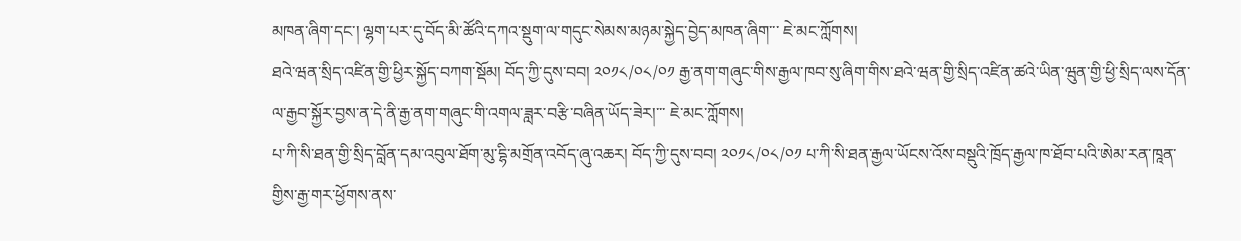མཁན་ཞིག་དང་། ལྷག་པར་དུ་བོད་མི་ཚོའི་དཀའ་སྡུག་ལ་གདུང་སེམས་མཉམ་སྐྱེད་བྱེད་མཁན་ཞིག་་་ ཇེ་མང་ཀློགས།
ཐའེ་ཝན་སྲིད་འཛིན་གྱི་ཕྱིར་སྐྱོད་བཀག་སྡོམ། བོད་ཀྱི་དུས་བབ། ༢༠༡༨/༠༨/༠༡ རྒྱ་ནག་གཞུང་གིས་རྒྱལ་ཁབ་སུ་ཞིག་གིས་ཐའེ་ཝན་གྱི་སྲིད་འཛིན་ཚའེ་ཡིན་ཝུན་གྱི་ཕྱི་སྲིད་ལས་དོན་ལ་རྒྱབ་སྐྱོར་བྱས་ན་དེ་ནི་རྒྱ་ནག་གཞུང་གི་འགལ་ཟླར་བརྩི་བཞིན་ཡོད་ཟེར།་་་ ཇེ་མང་ཀློགས།
པ་ཀི་སི་ཐན་གྱི་སྲིད་བློན་དམ་འབུལ་ཐོག་མུ་དྷི་མགྲོན་འབོད་ཞུ་འཆར། བོད་ཀྱི་དུས་བབ། ༢༠༡༨/༠༨/༠༡ པ་ཀི་སི་ཐན་རྒྱལ་ཡོངས་འོས་བསྡུའི་ཁྲོད་རྒྱལ་ཁ་ཐོབ་པའི་ཨེམ་རན་ཁཱན་གྱིས་རྒྱ་གར་ཕྱོགས་ནས་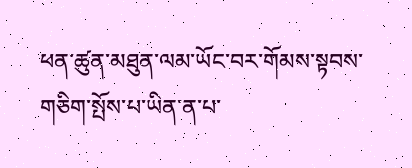ཕན་ཚུན་མཐུན་ལམ་ཡོང་བར་གོམས་སྟབས་གཅིག་སྤོས་པ་ཡིན་ན་པ་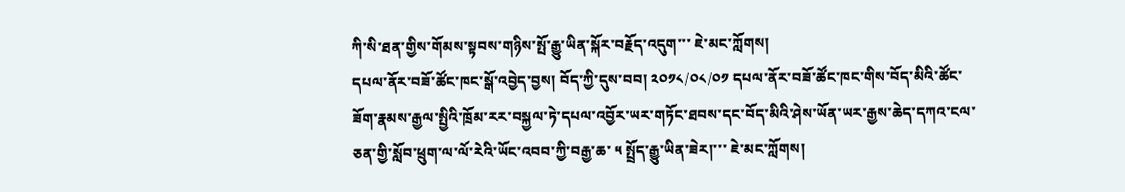ཀི་སི་ཐན་གྱིས་གོམས་སྟབས་གཉིས་སྤོ་རྒྱུ་ཡིན་སྐོར་བརྗོད་འདུག་་་ ཇེ་མང་ཀློགས།
དཔལ་ནོར་བཟོ་ཚོང་ཁང་སྒོ་འབྱེད་བྱས། བོད་ཀྱི་དུས་བབ། ༢༠༡༨/༠༨/༠༡ དཔལ་ནོར་བཟོ་ཚོང་ཁང་གིས་བོད་མིའི་ཚོང་ཟོག་རྣམས་རྒྱལ་སྤྱིའི་ཁྲོམ་རར་བསྐྱལ་ཏེ་དཔལ་འབྱོར་ཡར་གཏོང་ཐབས་དང་བོད་མིའི་ཤེས་ཡོན་ཡར་རྒྱས་ཆེད་དཀའ་ངལ་ཅན་གྱི་སློབ་ཕྲུག་ལ་ལོ་རེའི་ཡོང་འབབ་ཀྱི་བརྒྱ་ཆ་ ༥ སྤྲོད་རྒྱུ་ཡིན་ཟེར།་་་ ཇེ་མང་ཀློགས།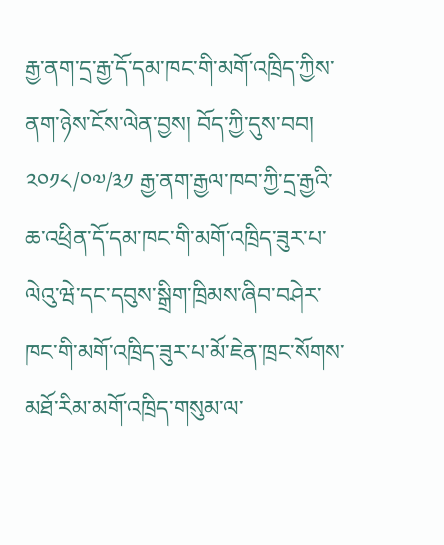རྒྱ་ནག་དྲ་རྒྱ་དོ་དམ་ཁང་གི་མགོ་འཁྲིད་ཀྱིས་ནག་ཉེས་ངོས་ལེན་བྱས། བོད་ཀྱི་དུས་བབ། ༢༠༡༨/༠༧/༣༡ རྒྱ་ནག་རྒྱལ་ཁབ་ཀྱི་དྲ་རྒྱའི་ཆ་འཕྲིན་དོ་དམ་ཁང་གི་མགོ་འཁྲིད་ཟུར་པ་ལེའུ་ཝེ་དང་དབུས་སྒྲིག་ཁྲིམས་ཞིབ་བཤེར་ཁང་གི་མགོ་འཁྲིད་ཟུར་པ་མོ་ཇེན་ཁྲང་སོགས་མཐོ་རིམ་མགོ་འཁྲིད་གསུམ་ལ་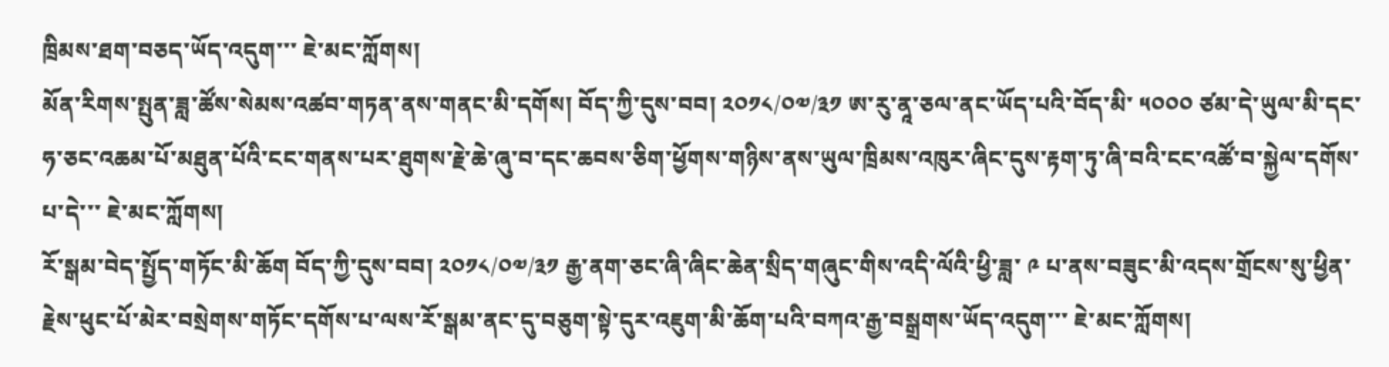ཁྲིམས་ཐག་བཅད་ཡོད་འདུག་་་ ཇེ་མང་ཀློགས།
མོན་རིགས་སྤུན་ཟླ་ཚོས་སེམས་འཚབ་གཏན་ནས་གནང་མི་དགོས། བོད་ཀྱི་དུས་བབ། ༢༠༡༨/༠༧/༣༡ ཨ་རུ་ནཱ་ཅལ་ནང་ཡོད་པའི་བོད་མི་ ༥༠༠༠ ཙམ་དེ་ཡུལ་མི་དང་ཧ་ཅང་འཆམ་པོ་མཐུན་པོའི་ངང་གནས་པར་ཐུགས་རྗེ་ཆེ་ཞུ་བ་དང་ཆབས་ཅིག་ཕྱོགས་གཉིས་ནས་ཡུལ་ཁྲིམས་འཁུར་ཞིང་དུས་རྟག་ཏུ་ཞི་བའི་ངང་འཚོ་བ་སྐྱེལ་དགོས་པ་དེ་་་ ཇེ་མང་ཀློགས།
རོ་སྒམ་བེད་སྤྱོད་གཏོང་མི་ཆོག བོད་ཀྱི་དུས་བབ། ༢༠༡༨/༠༧/༣༡ རྒྱ་ནག་ཅང་ཞི་ཞིང་ཆེན་སྲིད་གཞུང་གིས་འདི་ལོའི་ཕྱི་ཟླ་ ༩ པ་ནས་བཟུང་མི་འདས་གྲོངས་སུ་ཕྱིན་རྗེས་ཕུང་པོ་མེར་བསྲེགས་གཏོང་དགོས་པ་ལས་རོ་སྒམ་ནང་དུ་བཅུག་སྟེ་དུར་འཇུག་མི་ཆོག་པའི་བཀའ་རྒྱ་བསྒྲགས་ཡོད་འདུག་་་ ཇེ་མང་ཀློགས།